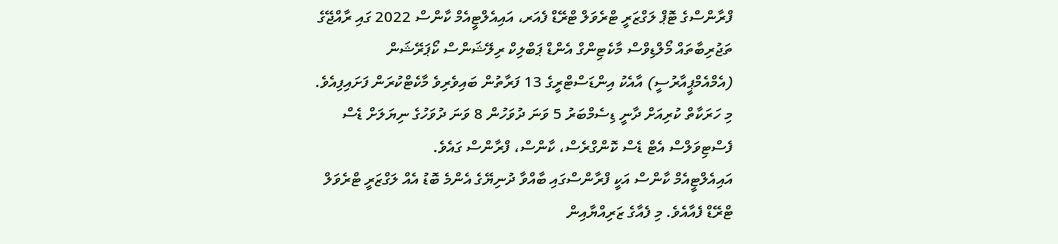ފްރާންސްގެ ޓޮޕް ލަގްޒަރީ ޓްރެވަލް ޓްރޭޑް ފެއަރ، އައިއެލްޓީއެމް ކާންސް 2022 ގައި ރާއްޖޭގެ ތަޖުރިބާތައް މޯލްޑިވްސް މާކެޓިންގް އެންޑް ޕަބްލިކް ރިލޭޝަންސް ކޯޕަރޭޝަން (އެމްއެމްޕީއާރުސީ) އާއެކު އިންޑަސްޓްރީގެ 13 ފަރާތުން ބައިވެރިވެ މާކެޓްކުރަން ފަށައިފިއެވެ.
މި ހަރަކާތް ކުރިއަށް ދާނީ ޑިސެމްބަރު 5 ވަނަ ދުވަހުން 8 ވަނަ ދުވަހުގެ ނިޔަލަށް ޑެސް ފެސްޓިވަލްސް އެޓް ޑެސް ކޮންގްރެސް، ކާންސް، ފްރާންސް ގައެވެ.
އައިއެލްޓީއެމް ކާންސް އަކީ ފްރާންސްގައި ބާއްވާ ދުނިޔޭގެ އެންމެ ބޮޑު އެއް ލަގްޒަރީ ޓްރެވަލް ޓްރޭޑް ފެއާއެވެ. މި ފެއާގެ ޒަރިއްޔާއިން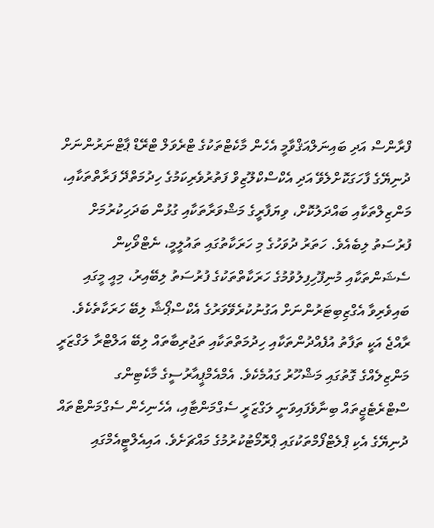ފްރާންސް އަދި ބައިނަލްއަޤްވާމީ އެހެން މާކެޓްތަކުގެ ޓްރެވަލް ޓްރޭޑް ޕާޓްނަރުންނަށް ދުނިޔޭގެ ފާހަގަކޮށްލެވޭ އަދި އެކްސްކްލޫޒިވް ފަތުރުވެރިކަމުގެ ހިދުމަތްދޭ ފަރާތްތަކާއި، މަންޒިލްތަކާއި ބައްދަލުކޮށް، ވިޔަފާރީގެ މަޝްވަރާތަކާއި ގުޅުން ބަދަހިކުރުމަށް ފުރުސަތު ލިބެއެވެ. ހަތަރު ދުވަހުގެ މި ހަރަކާތުގައި ތައުލީމީ، ނެޓްވޯކިން ސެޝަންތަކާއި މުނިފޫހިފިލުވުމުގެ ހަރަކާތްތަކުގެ ފުރުސަތު ލިބޭއިރު، މިއީ މީގައި ބައިވެރިވާ އެގްޒިބިޓަރުންނަށް އަގުނުކުރެވޭވަރުގެ އެކްސްޕޯޝާ ލިބޭ ހަރަކާތެކެވެ.
ރާއްޖެ އަކީ ތަފާތު އުފެއްދުންތަކާއި ހިދުމަތްތަކާއި ތަޖުރިބާތައް ލިބޭ އަލްޓްރާ ލަގްޒަރީ މަންޒިލެއްގެ ގޮތުގައި މަޝްހޫރު ގައުމެކެވެ. އެމްއެމްޕީއާރުސީގެ މާކެޓިންގ ސްޓްރެޓެޖީތައް ބިނާވެފައިވަނީ ލަގްޒަރީ ސެގްމަންޓާއި، އެހެނިހެން ސެގްމަންޓްތައް ދުނިޔޭގެ އެކި ޕްލެޓްފޯމްތަކުގައި ޕްރޮމޯޓުކުރުމުގެ މައްޗަށެވެ. އައިއެލްޓީއެމްގައި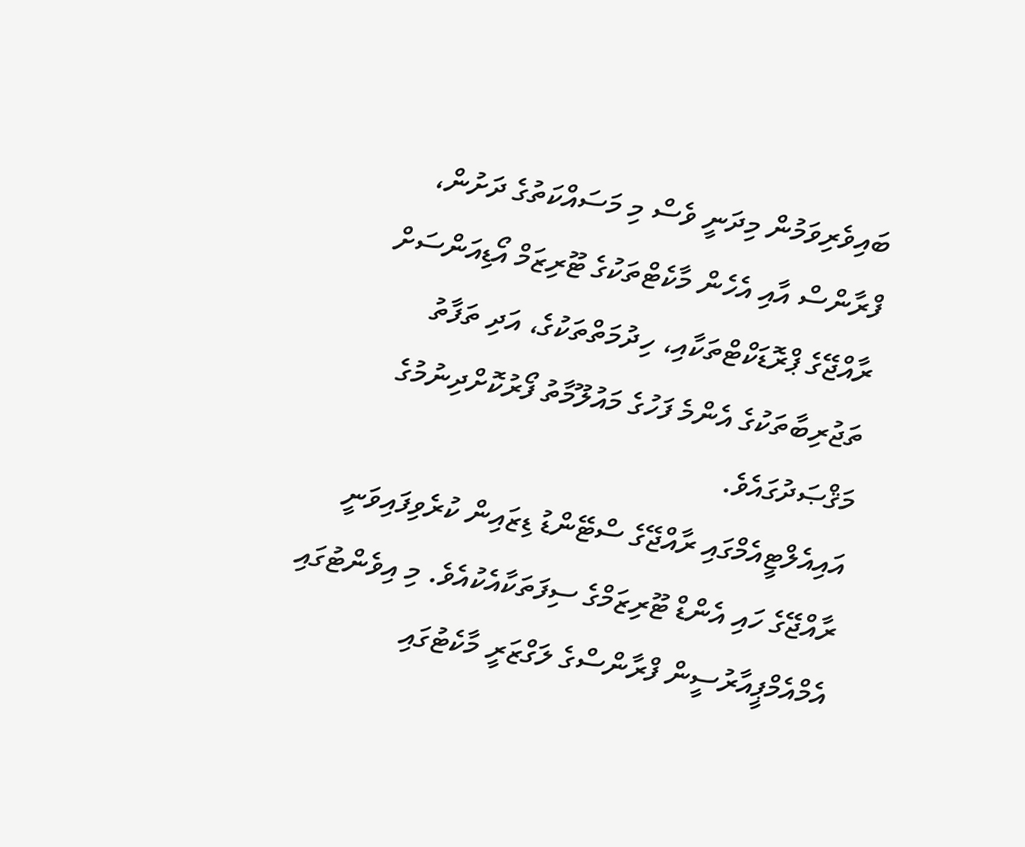ބައިވެރިވަމުން މިދަނީ ވެސް މި މަސައްކަތުގެ ދަށުން، ފްރާންސް އާއި އެހެން މާކެޓްތަކުގެ ޓޫރިޒަމް އޯޑިއަންސަށް ރާއްޖޭގެ ޕްރޮޑަކްޓްތަކާއި، ހިދުމަތްތަކުގެ، އަދި ތަފާތު ތަޖުރިބާތަކުގެ އެންމެ ފަހުގެ މައުލޫމާތު ފޯރުކޮށްދިނުމުގެ މަޤްޞަދުގައެވެ.
އައިއެލްޓީއެމްގައި ރާއްޖޭގެ ސްޓޭންޑު ޑިޒައިން ކުރެވިފައިވަނީ ރާއްޖޭގެ ހައި އެންޑް ޓޫރިޒަމްގެ ސިފަތަކާއެކުއެވެ. މި އިވެންޓުގައި އެމްއެމްޕީއާރުސީން ފްރާންސްގެ ލަގްޒަރީ މާކެޓުގައި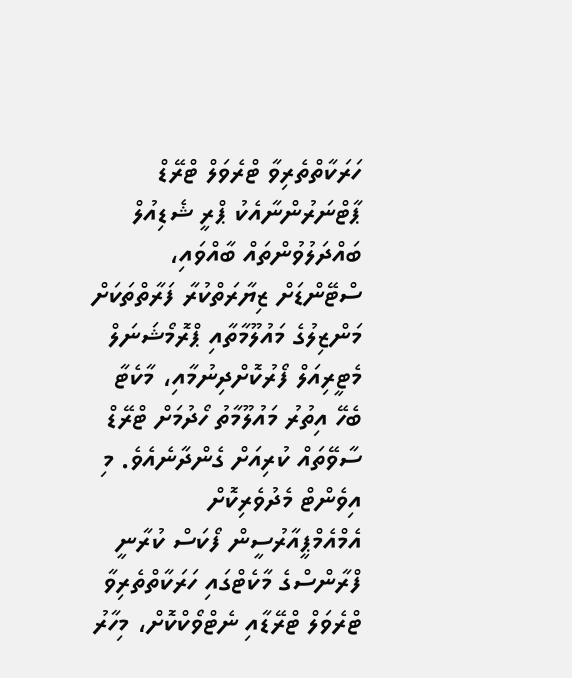ހަރަކާތްތެރިވާ ޓްރެވަލް ޓްރޭޑް ޕާޓްނަރުންނާއެކު ޕްރީ ޝެޑިއުލް ބައްދަލުވުންތައް ބާއްވައި، ސްޓޭންޑަށް ޒިޔާރަތްކުރާ ފަރާތްތަކަށް މަންޒިލުގެ މައުލޫމާތާއި ޕްރޮމޯޝަނަލް މެޓީރިއަލް ފޯރުކޮށްދިނުމާއި، މާކެޓާ ބެހޭ އިތުރު މައުލޫމާތު ހޯދުމަށް ޓްރޭޑް ސާވޭތައް ކުރިއަށް ގެންދާނެއެވެ. މި އިވެންޓް މެދުވެރިކޮށް އެމްއެމްޕީއާރުސީން ފޯކަސް ކުރާނީ ފްރާންސްގެ މާކެޓްގައި ހަރަކާތްތެރިވާ ޓްރެވަލް ޓްރޭޑާއި ނެޓްވޯކްކޮށް، މިހާރު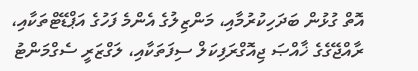އޮތް ގުޅުން ބަދަހިކުރުމާއި، މަންޒިލުގެ އެންމެ ފަހުގެ އަޕްޑޭޓްތަކާއި، ރާއްޖޭގެގެ ޚާއްޞަ ޖިއޮގްރަފިކަލް ސިފަތަކާއި، ލަގްޒަރީ ސެގްމަންޓު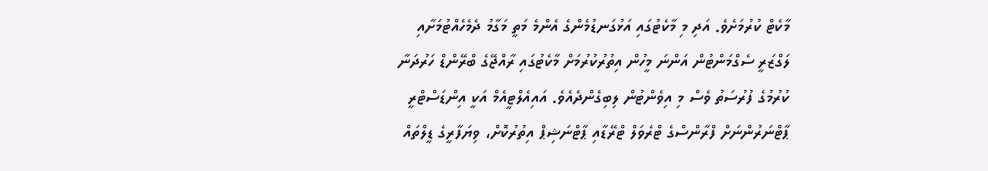މާކެޓް ކުރުމަށެވެ. އަދި މި މާކެޓުގައި އަޅުގަނޑުމެންގެ އެންމެ މަތީ މަގާމު ދެމެހެއްޓުމަށާއި ލަގްޒަރީ ސެގްމަންޓުން އަންނަ މީހުން އިތުރުކުރުމަށް މާކެޓުގައި ރާއްޖޭގެ ބްރޭންޑް ހަރުދަނާ ކުރުމުގެ ފުރުސަތު ވެސް މި އިވެންޓުން ލިބިގެންދެއެވެ. އައިއެލްޓީއެމް އަކީ އިންޑަސްޓްރީ ޕާޓްނަރުންނަށް ފްރާންސްގެ ޓްރެވަލް ޓްރޭޑާއި ޕާޓްނަޝިޕް އިތުރުކޮށް، ވިޔަފާރީގެ ޑީލްތައް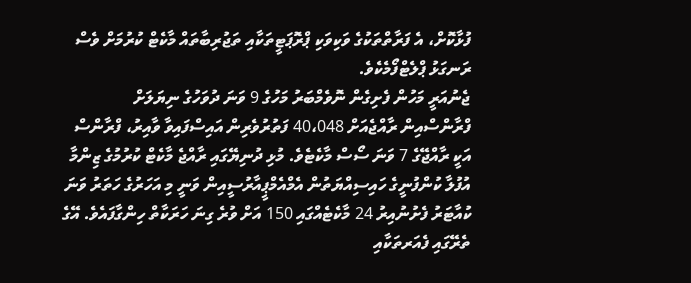ފުޅާކޮށް، އެ ފަރާތްތަކުގެ ވަކިވަކި ޕްރޮޕަޓީތަކާއި ތަޖުރިބާތައް މާކެޓް ކުރުމަށް ވެސް ރަނގަޅު ޕްލެޓްފޯމެކެވެ.
ޖެނުއަރީ މަހުން ފެށިގެން ނޮވެމްބަރު މަހުގެ 9 ވަނަ ދުވަހުގެ ނިޔަލަށް ފްރާންސްއިން ރާއްޖެއަށް 40،048 ފަތުރުވެރިން އައިސްފައިވާ ވާއިރު، ފްރާންސް އަކީ ރާއްޖޭގެ 7 ވަނަ ސޯސް މާކެޓެވެ. މުޅި ދުނިޔޭގައި ރާއްޖެ މާކެޓް ކުރުމުގެ ޒިންމާ އުފުލާ ކުންފުނީގެ ހައިސިއްޔަތުން އެމްއެމްޕީއާރުސީއިން ވަނީ މި އަހަރުގެ ހަތަރު ވަނަ ކުއާޓަރު ފެށުނުއިރު 24 މާކެޓެއްގައި 150 އަށް ވުރެ ގިނަ ހަރަކާތް ހިންގާފައެވެ. އޭގެ ތެރޭގައި ފެއަރތަކާއި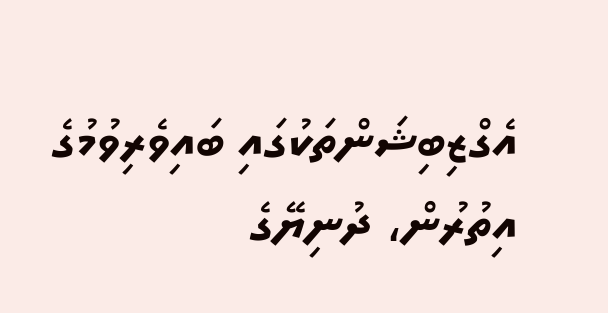އެގްޒިބިޝަންތަކުގައި ބައިވެރިވުމުގެ އިތުރުން، ދުނިޔޭގެ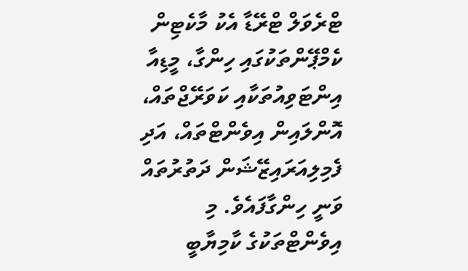ޓްރެވަލް ޓްރޭޑާ އެކު މާކެޓިން ކެމްޕޭންތަކުގައި ހިންގާ، މީޑިއާ އިންޓަވިއުތަކާއި ކަވަރޭޖްތައް، އޮންލައިން އިވެންޓްތައް، އަދި ފެމިލިއަރައިޒޭޝަން ދަތުރުތައް ވަނީ ހިންގާފައެވެ. މި އިވެންޓްތަކުގެ ކާމިޔާބީ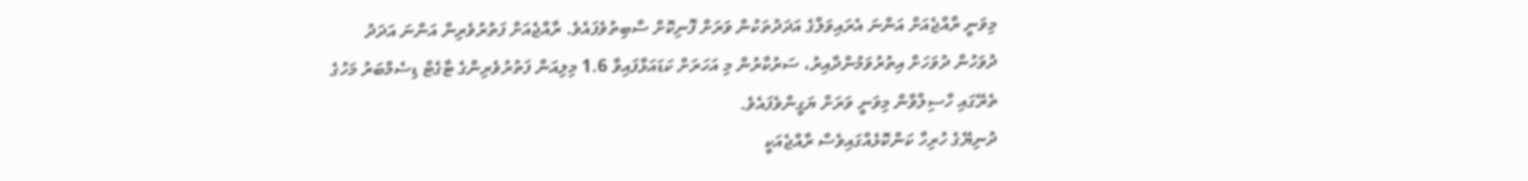މިވަނީ ރާއްޖެއަށް އަންނަ އެރައިވަލްގެ އަދަދުތަކުން ވަރަށް ފޮނިކޮށް ސާބިތުވެފައެވެ. ރާއްޖެއަށް ފަތުރުވެރިން އަންނަ އަދަދު ދުވަހުން ދުވަހަށް އިތުރުވަމުންދާއިރު، ސަރުކާރުން މި އަހަރަށް ކަޑައަޅާފައިވާ 1.6 މިލިއަން ފަތުރުވެރިންގެ ޓާގެޓް ޑިސެމްބަރު މަހުގެ ތެރޭގައި ހާސިލްވާން މިވަނީ ވަރަށް ޔަގީންވެފައެވެ.
ދުނިޔޭގެ ހުރިހާ ކަންކޮޅެއްގައިވެސް ރާއްޖެއަކީ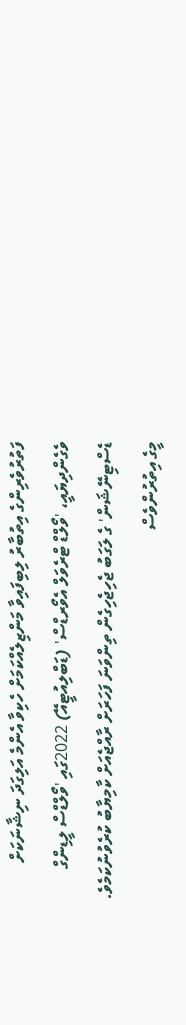ފަތުރުވެރިންގެ އިތުބާރު ލިބިފައިވާ މަންޒިލެއްކަމަށް ހެކިވާ އެންމެ އަލިގަދަ ނިޝާނަކަށް ވެގެންދިޔައީ، 'ވޯލްޑް ޓްރެވަލް އެވޯރޑްސް' (ޑަބްލިއުޓީއޭ) 2022ގައި 'ވޯލްޑްސް ލީޑިންގް ޑެސްޓިނޭޝަން' ގެ ލަގަބު ޖެހިޖެހިގެން ތިންވަނަ ފަހަރަށް ރާއްޖެއަށް ކާމިޔާބު ކުރެވުނުކަމެވެ. މީގެ އިތުރުންވެސް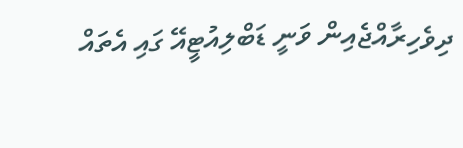ދިވެހިރާއްޖެއިން ވަނީ ޑަބްލިއުޓީއޭ ގައި އެތައް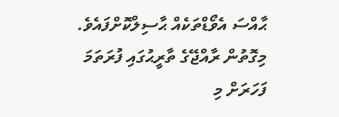ޙާއްސަ އެވޯޑްތަކެއް ޙާސިލްކޮށްފައެވެ. މިގޮތުން ރާއްޖޭގެ ތާރީޙުގައި ފުރަތަމަ ފަހަރަށް މި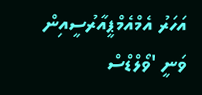އަހަރު އެމްއެމްޕީއާރުސީއިން ވަނީ 'ވޯލްޑްސް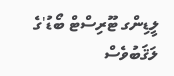ލީޑިންގ ޓޫރިސްޓް ބޯޑު'ގެ ލަޤަބުވެސް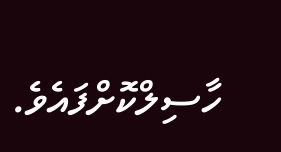ހާސިލްކޮށްފައެވެ.